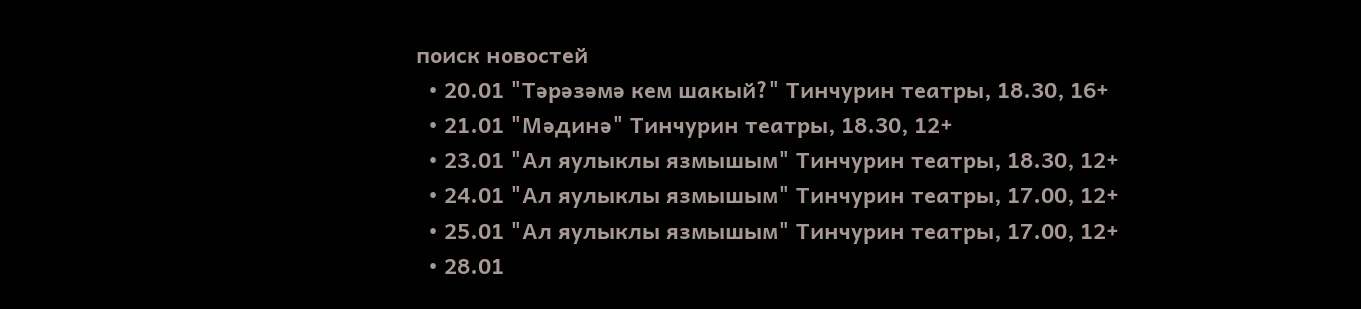поиск новостей
  • 20.01 "Тәрәзәмә кем шакый?" Тинчурин театры, 18.30, 16+
  • 21.01 "Мәдинә" Тинчурин театры, 18.30, 12+
  • 23.01 "Ал яулыклы язмышым" Тинчурин театры, 18.30, 12+
  • 24.01 "Ал яулыклы язмышым" Тинчурин театры, 17.00, 12+
  • 25.01 "Ал яулыклы язмышым" Тинчурин театры, 17.00, 12+
  • 28.01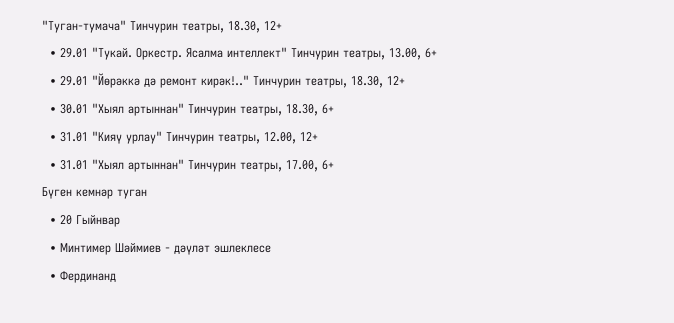"Туган-тумача" Тинчурин театры, 18.30, 12+
  • 29.01 "Тукай. Оркестр. Ясалма интеллект" Тинчурин театры, 13.00, 6+
  • 29.01 "Йөрәккә дә ремонт кирәк!.." Тинчурин театры, 18.30, 12+
  • 30.01 "Хыял артыннан" Тинчурин театры, 18.30, 6+
  • 31.01 "Кияү урлау" Тинчурин театры, 12.00, 12+
  • 31.01 "Хыял артыннан" Тинчурин театры, 17.00, 6+
Бүген кемнәр туган
  • 20 Гыйнвар
  • Минтимер Шәймиев - дәүләт эшлеклесе
  • Фердинанд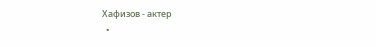Хафизов - актер
  •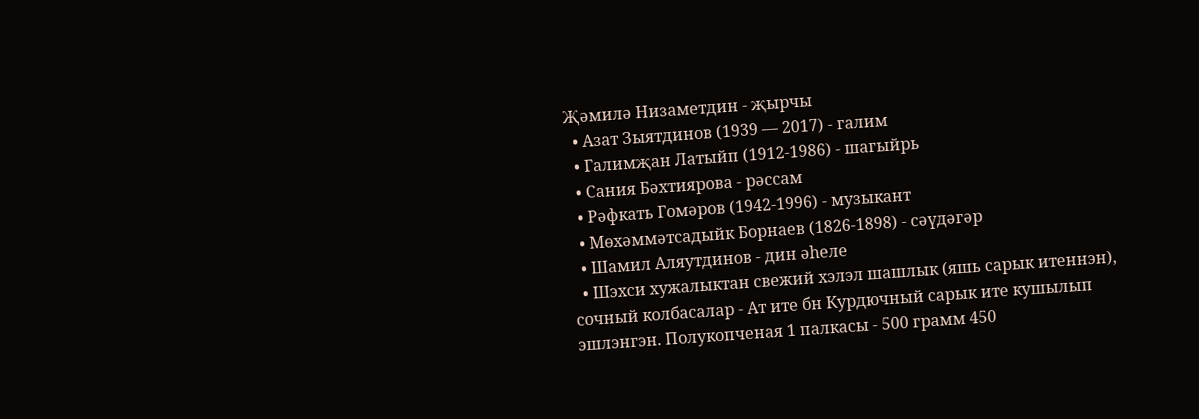Җәмилә Низаметдин - җырчы
  • Азат Зыятдинов (1939 — 2017) - галим
  • Галимҗан Латыйп (1912-1986) - шагыйрь
  • Сания Бәхтиярова - рәссам
  • Рәфкать Гомәров (1942-1996) - музыкант
  • Мөхәммәтсадыйк Борнаев (1826-1898) - сәүдәгәр
  • Шамил Аляутдинов - дин әһеле
  • Шэхси хужалыктан свежий хэлэл шашлык (яшь сарык итеннэн), сочный колбасалар - Ат ите бн Курдючный сарык ите кушылып эшлэнгэн. Полукопченая 1 палкасы - 500 грамм 450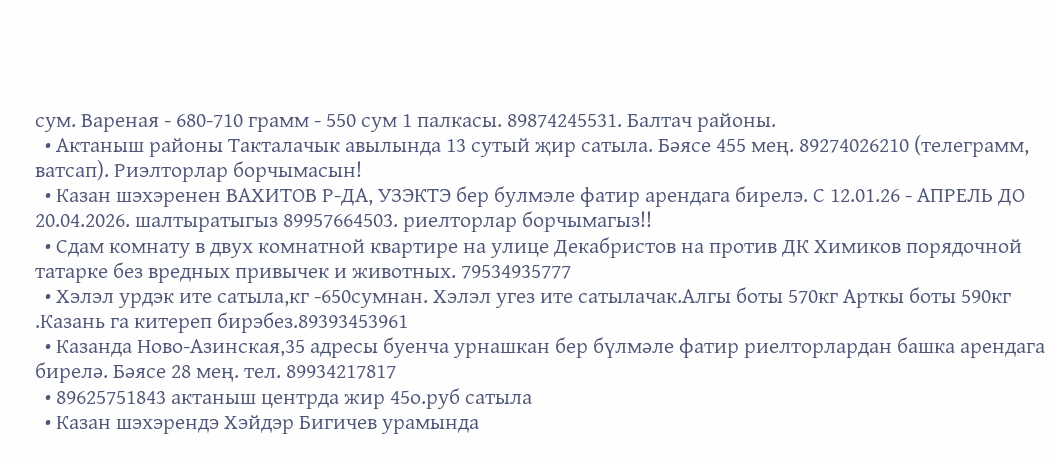сум. Вареная - 680-710 грамм - 550 сум 1 палкасы. 89874245531. Балтач районы.
  • Актаныш районы Такталачык авылында 13 сутый җир сатыла. Бәясе 455 мең. 89274026210 (телеграмм, ватсап). Риэлторлар борчымасын!
  • Казан шэхэренен ВАХИТОВ Р-ДА, УЗЭКТЭ бер булмэле фатир арендага бирелэ. С 12.01.26 - АПРЕЛЬ ДО 20.04.2026. шалтыратыгыз 89957664503. риелторлар борчымагыз!!
  • Сдам комнату в двух комнатной квартире на улице Декабристов на против ДК Химиков порядочной татарке без вредных привычек и животных. 79534935777
  • Хэлэл урдэк ите сатыла,кг -650сумнан. Хэлэл угез ите сатылачак.Алгы боты 570кг Арткы боты 590кг .Казань га китереп бирэбез.89393453961
  • Казанда Ново-Азинская,35 адресы буенча урнашкан бер бүлмәле фатир риелторлардан башка арендага бирелә. Бәясе 28 мең. тел. 89934217817
  • 89625751843 актаныш центрда жир 45о.руб сатыла
  • Казан шэхэрендэ Хэйдэр Бигичев урамында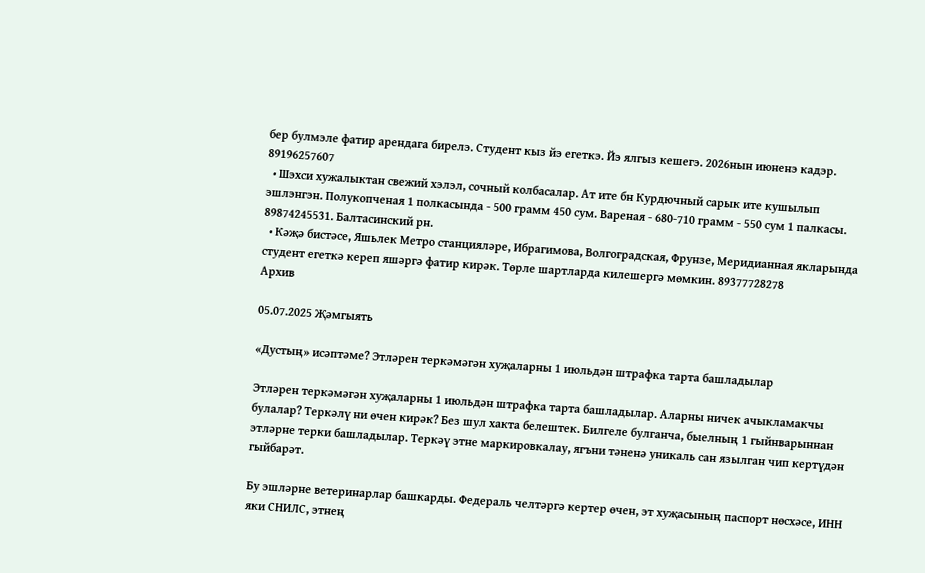бер булмэле фатир арендага бирелэ. Студент кыз йэ егеткэ. Йэ ялгыз кешегэ. 2026нын июненэ кадэр. 89196257607
  • Шэхси хужалыктан свежий хэлэл, сочный колбасалар. Ат ите бн Курдючный сарык ите кушылып эшлэнгэн. Полукопченая 1 полкасында - 500 грамм 450 сум. Вареная - 680-710 грамм - 550 сум 1 палкасы. 89874245531. Балтасинский рн.
  • Кәҗә бистәсе, Яшьлек Метро станцияләре, Ибрагимова, Волгоградская, Фрунзе, Меридианная якларында студент егеткә кереп яшәргә фатир кирәк. Төрле шартларда килешергә мөмкин. 89377728278
Архив

05.07.2025 Җәмгыять

«Дустың» исәптәме? Этләрен теркәмәгән хуҗаларны 1 июльдән штрафка тарта башладылар

Этләрен теркәмәгән хуҗаларны 1 июльдән штрафка тарта башладылар. Аларны ничек ачыкламакчы булалар? Теркәлү ни өчен кирәк? Без шул хакта белештек. Билгеле булганча, быелның 1 гыйнварыннан этләрне терки башладылар. Теркәү этне маркировкалау, ягъни тәненә уникаль сан язылган чип кертүдән гыйбарәт.

Бу эшләрне ветеринарлар башкарды. Федераль челтәргә кертер өчен, эт хуҗасының паспорт нөсхәсе, ИНН яки СНИЛС, этнең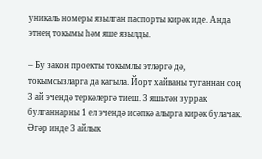уникаль номеры язылган паспорты кирәк иде. Анда этнең токымы һәм яше язылды.

– Бу закон проекты токымлы этләргә дә, токымсызларга да кагыла. Йорт хайваны туганнан соң 3 ай эчендә теркәлергә тиеш. 3 яшьтән зуррак булганнарны 1 ел эчендә исәпкә алырга кирәк булачак. Әгәр инде 3 айлык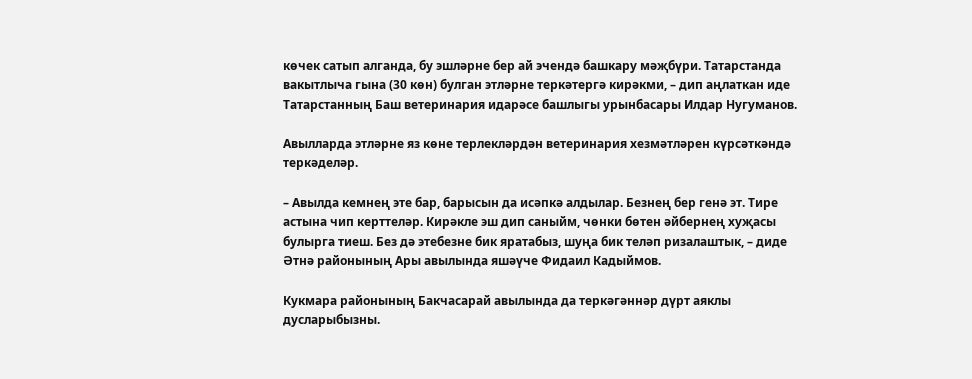көчек сатып алганда, бу эшләрне бер ай эчендә башкару мәҗбүри. Татарстанда вакытлыча гына (30 көн) булган этләрне теркәтергә кирәкми, – дип аңлаткан иде Татарстанның Баш ветеринария идарәсе башлыгы урынбасары Илдар Нугуманов.

Авылларда этләрне яз көне терлекләрдән ветеринария хезмәтләрен күрсәткәндә теркәделәр.

– Авылда кемнең эте бар, барысын да исәпкә алдылар. Безнең бер генә эт. Тире астына чип керттеләр. Кирәкле эш дип саныйм, чөнки бөтен әйбернең хуҗасы булырга тиеш. Без дә этебезне бик яратабыз, шуңа бик теләп ризалаштык, – диде Әтнә районының Ары авылында яшәүче Фидаил Кадыймов.

Кукмара районының Бакчасарай авылында да теркәгәннәр дүрт аяклы дусларыбызны.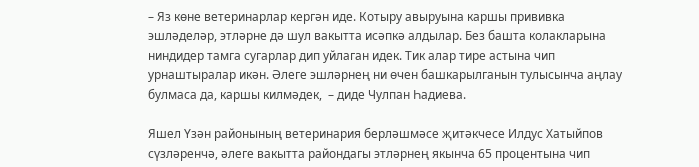– Яз көне ветеринарлар кергән иде. Котыру авыруына каршы прививка эшләделәр, этләрне дә шул вакытта исәпкә алдылар. Без башта колакларына ниндидер тамга сугарлар дип уйлаган идек. Тик алар тире астына чип урнаштыралар икән. Әлеге эшләрнең ни өчен башкарылганын тулысынча аңлау булмаса да, каршы килмәдек,  – диде Чулпан Һадиева.

Яшел Үзән районының ветеринария берләшмәсе җитәкчесе Илдус Хатыйпов сүзләренчә, әлеге вакытта райондагы этләрнең якынча 65 процентына чип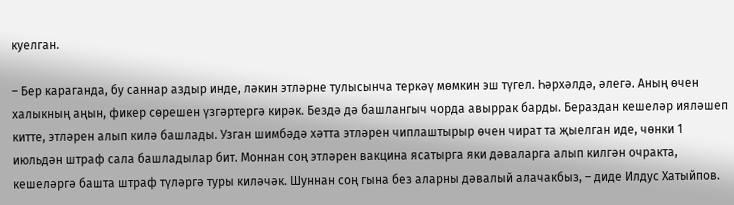куелган.

– Бер караганда, бу саннар аздыр инде, ләкин этләрне тулысынча теркәү мөмкин эш түгел. Һәрхәлдә, әлегә. Аның өчен халыкның аңын, фикер сөрешен үзгәртергә кирәк. Бездә дә башлангыч чорда авыррак барды. Бераздан кешеләр ияләшеп китте, этләрен алып килә башлады. Узган шимбәдә хәтта этләрен чиплаштырыр өчен чират та җыелган иде, чөнки 1 июльдән штраф сала башладылар бит. Моннан соң этләрен вакцина ясатырга яки дәваларга алып килгән очракта, кешеләргә башта штраф түләргә туры киләчәк. Шуннан соң гына без аларны дәвалый алачакбыз, – диде Илдус Хатыйпов.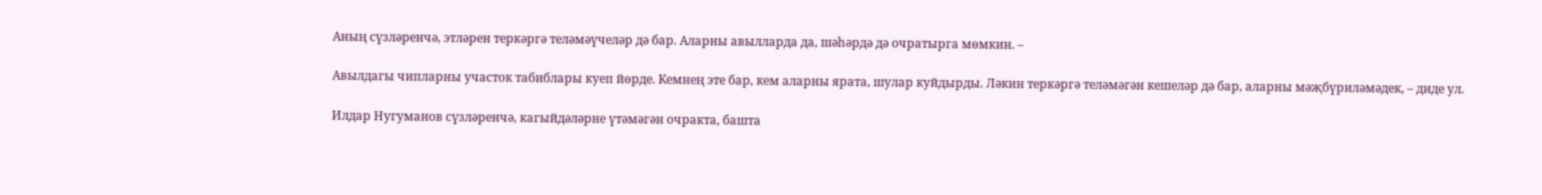Аның сүзләренчә, этләрен теркәргә теләмәүчеләр дә бар. Аларны авылларда да, шәһәрдә дә очратырга мөмкин. –

Авылдагы чипларны участок табиблары куеп йөрде. Кемнең эте бар, кем аларны ярата, шулар куйдырды. Ләкин теркәргә теләмәгән кешеләр дә бар, аларны мәҗбүриләмәдек, – диде ул.

Илдар Нугуманов сүзләренчә, кагыйдәләрне үтәмәгән очракта, башта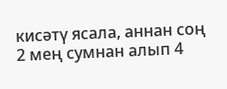кисәтү ясала, аннан соң 2 мең сумнан алып 4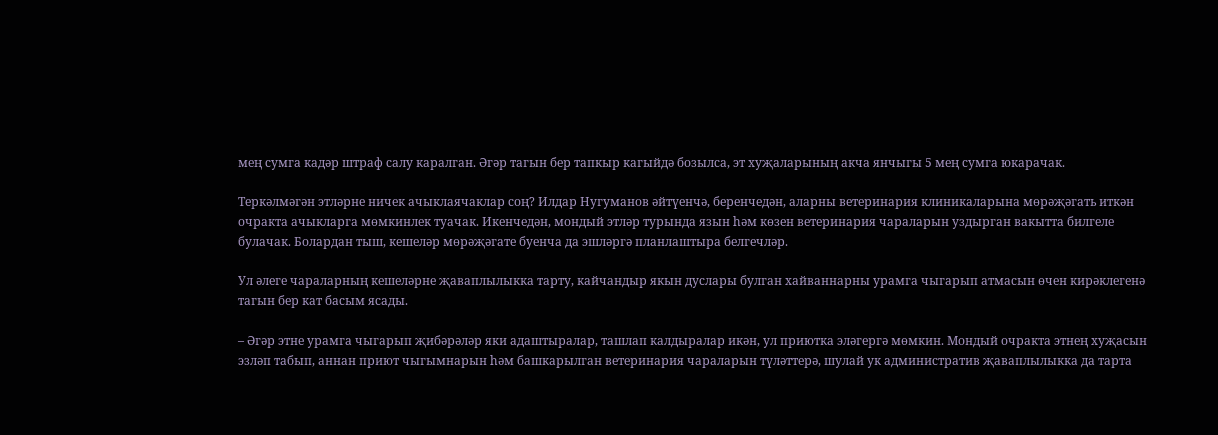мең сумга кадәр штраф салу каралган. Әгәр тагын бер тапкыр кагыйдә бозылса, эт хуҗаларының акча янчыгы 5 мең сумга юкарачак.

Теркәлмәгән этләрне ничек ачыклаячаклар соң? Илдар Нугуманов әйтүенчә, беренчедән, аларны ветеринария клиникаларына мөрәҗәгать иткән очракта ачыкларга мөмкинлек туачак. Икенчедән, мондый этләр турында язын һәм көзен ветеринария чараларын уздырган вакытта билгеле булачак. Болардан тыш, кешеләр мөрәҗәгате буенча да эшләргә планлаштыра белгечләр.

Ул әлеге чараларның кешеләрне җаваплылыкка тарту, кайчандыр якын дуслары булган хайваннарны урамга чыгарып атмасын өчен кирәклегенә тагын бер кат басым ясады.

– Әгәр этне урамга чыгарып җибәрәләр яки адаштыралар, ташлап калдыралар икән, ул приютка эләгергә мөмкин. Мондый очракта этнең хуҗасын эзләп табып, аннан приют чыгымнарын һәм башкарылган ветеринария чараларын түләттерә, шулай ук административ җаваплылыкка да тарта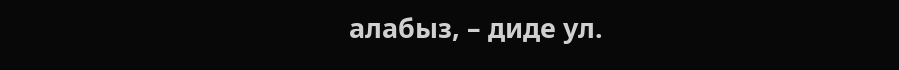алабыз, – диде ул.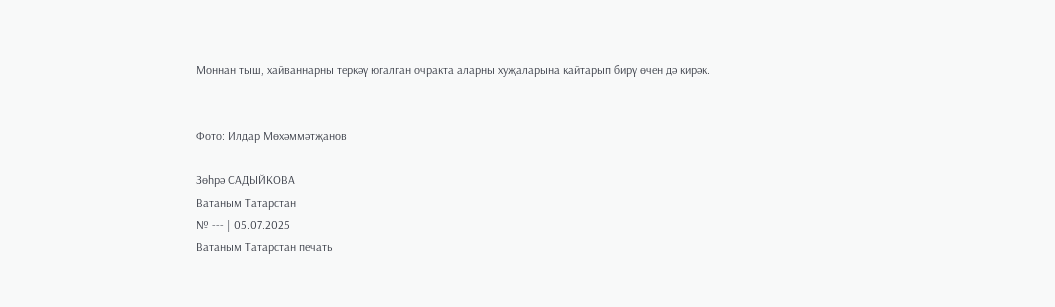Моннан тыш, хайваннарны теркәү югалган очракта аларны хуҗаларына кайтарып бирү өчен дә кирәк.


Фото: Илдар Мөхәммәтҗанов

Зөһрә САДЫЙКОВА
Ватаным Татарстан
№ --- | 05.07.2025
Ватаным Татарстан печать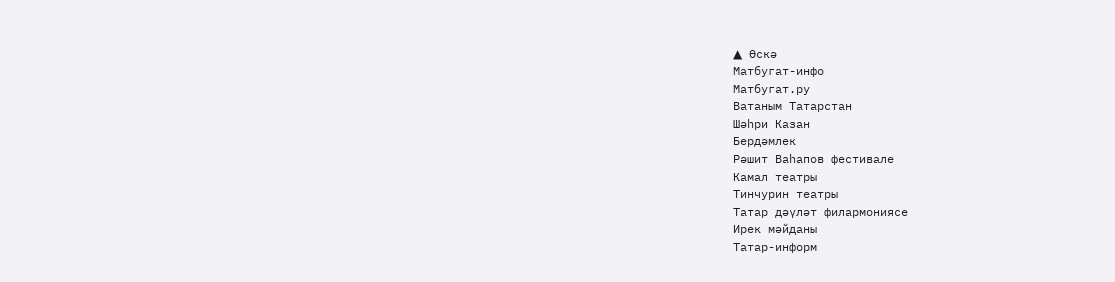▲ Өскә
Матбугат-инфо
Матбугат.ру
Ватаным Татарстан
Шәһри Казан
Бердәмлек
Рәшит Ваһапов фестивале
Камал театры
Тинчурин театры
Татар дәүләт филармониясе
Ирек мәйданы
Татар-информ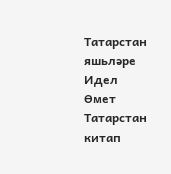Татарстан яшьләре
Идел
Өмет
Татарстан китап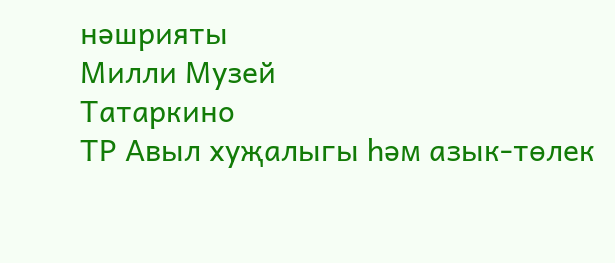нәшрияты
Милли Музей
Татаркино
ТР Авыл хуҗалыгы һәм азык-төлек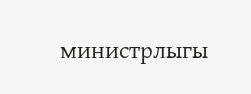министрлыгы